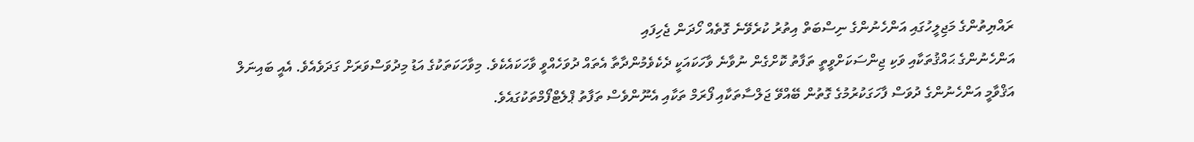ރައްޔިތުންގެ މަޖިލީހުގައި އަންހެނުންގެ ނިސްބަތް އިތުރު ކުރެވޭނެ ގޮތެއް ހޯދަން ޖެހިފައި
އަންހެނުންގެ ޙައްޤުތަކާއި ވަކި ޖިންސަކަށްވީތީ ތަފާތު ކޮށްގެން ނުވާނެ ވާހަކައަކީ ދެކެވެމުންދާތާ އެތައް ދުވަހެއްވީ ވާހަކައެކެވެ. މިވާހަކަތަކުގެ އަޑު މިދުވަސްވަރަށް ގަދަވެއެވެ. އެއީ ބައިނަލް އަޤްވާމީ އަންހެނުންގެ ދުވަސް ފާހަގަކުރުމުގެ ގޮތުން ބޭއްވޭ ޖަލްސާތަކާއި ފޯރަމް ތަކާއި އެނޫންވެސް ތަފާތު ޕްލެޓްފޯމްތަކުގައެވެ.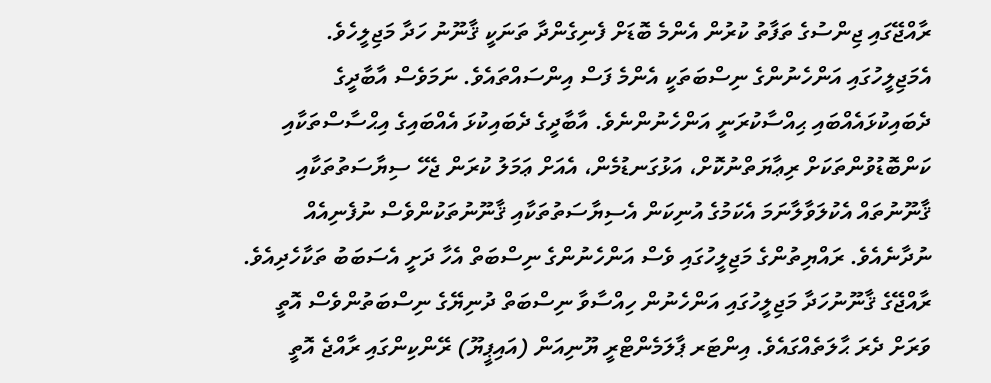ރާއްޖޭގައި ޖިންސުގެ ތަފާތު ކުރުން އެންމެ ބޮޑަށް ފެނިގެންދާ ތަނަކީ ޤާނޫނު ހަދާ މަޖިލީހެވެ. އެމަޖިލީހުގައި އަންހެނުންގެ ނިސްބަތަކީ އެންމެ ފަސް އިންސައްތައެވެ. ނަމަވެސް އާބާދީގެ ދެބައިކުޅައެއްބައި ޙިއްސާކުރަނީ އަންހެނުންނެވެ. އާބާދީގެ ދެބައިކުޅަ އެއްބައިގެ އިޙްސާސްތަކާއި ކަންބޮޑުވުންތަކަށް ރިޢާޔަތްނުކޮށް، އަޅުގަނޑުމެން، އެއަށް ޢަމަލު ކުރަން ޖެހޭ ސިޔާސަތުތަކާއި ޤާނޫނުތައް އެކުލަވާލާނަމަ އެކަމުގެ އުނިކަން އެސިޔާސަތުތަކާއި ޤާނޫނުތަކުންވެސް ނުފެނިއެއް ނުދާނެއެވެ. ރައްޔިތުންގެ މަޖިލީހުގައި ވެސް އަންހެނުންގެ ނިސްބަތް އެހާ ދަށީ އެސަބަބު ތަކާހެދިއެވެ.
ރާއްޖޭގެ ޤާނޫނުހަދާ މަޖިލީހުގައި އަންހެނުން ހިއްސާވާ ނިސްބަތް ދުނިޔޭގެ ނިސްބަތުންވެސް އޮތީ ވަރަށް ދެރަ ޙާލަތެއްގައެވެ. އިންޓަރ ޕާލަމެންޓްރީ ޔޫނިއަން (އައިޕީޔޫ) ރޭންކިންގައި ރާއްޖެ އޮތީ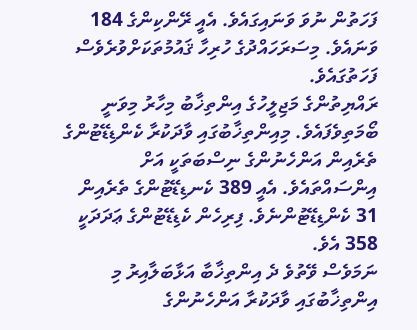ފަހަތުން ނުވަ ވަނައިގައެވެ. އެއީ ރޭންކިންގެ 184 ވަނައެވެ. މިސަރަހައްދުގެ ހުރިހާ ޤައުމުތަކަށްވުރެވެސް ފަހަތުގައެވެ.
ރައްޔިތުންގެ މަޖިލީހުގެ އިންތިޚާބު މިހާރު މިވަނީ ބޯމަތިވެފައެވެ. މިއިންތިޚާބުގައި ވާދަކުރާ ކެންޑިޑޭޓުންގެ ތެރެއިން އަންހެނުންގެ ނިސްބަތަކީ އަށް އިންސައްތައެވެ. އެއީ 389 ކެނޑިޑޭޓުންގެ ތެރެއިން 31 ކެންޑިޑޭޓުންނެވެ. ފިރިހެން ކެޑިޑޭޓުންގެ ޢަދަދަކީ 358 އެވެ.
ނަމަވެސް ވޭތުވެ ދެ އިންތިޚާބާ އަޅާބަލާއިރު މި އިންތިޚާބުގައި ވާދަކުރާ އަންހެނުންގެ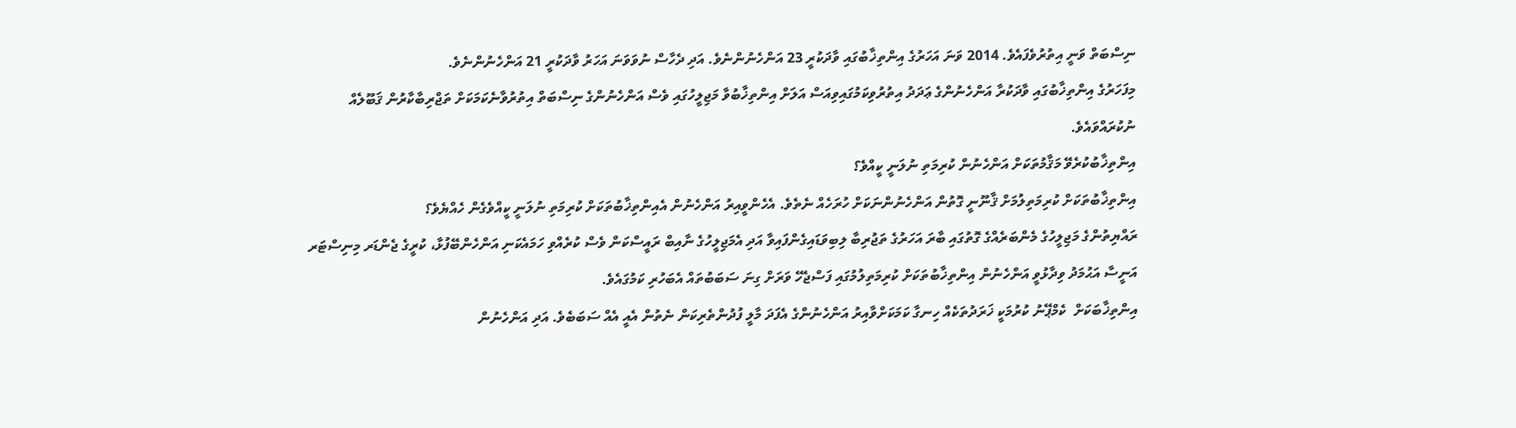ނިސްބަތް ވަނީ އިތުރުވެފައެވެ. 2014 ވަނަ އަހަރުގެ އިންތިޚާބުގައި ވާދަކުރީ 23 އަންހެނުންނެވެ. އަދި ދެހާސް ނުވަވަނަ އަހަރު ވާދަކުރީ 21 އަންހެނުންނެވެ.
މިފަހަރުގެ އިންތިޚާބުގައި ވާދަކުރާ އަންހެނުންގެ ޢަދަދު އިތުރުވިކަމުގައިވިއަސް އަލަށް އިންތިޚާބުވާ މަޖިލީހުގައި ވެސް އަންހެނުންގެ ނިސްބަތް އިތުރުވާނެކަމަކަށް ތަޖްރިބާކާރުން ޤަބޫލެއް ނުކުރައްވައެވެ.
އިންތިޚާބުކުރެވޭ މަޤާމުތަކަށް އަންހެނުން ކުރިމަތި ނުލަނީ ކީއްވެ؟
އިންތިޚާބުތަކަށް ކުރިމަތިލުމަށް ޤާނޫނީ ގޮތުން އަންހެނުންނަކަށް ހުރަހެއް ނެތެވެ. އެހެންވީއިރު އަންހެނުން އެއިންތިޚާބުތަކަށް ކުރިމަތި ނުލަނީ ކީއްވެގެން ހެއްޔެވެ؟
ރައްޔިތުންގެ މަޖިލީހުގެ މެންބަރެއްގެ ގޮތުގައި ބާރަ އަހަރުގެ ތަޖުރިބާ ލިބިވަޑައިގެންފައިވާ އަދި އެމަޖިލީހުގެ ނާއިބް ރައީސްކަން ވެސް ކުރެއްވި ހަމައެކަނި އަންހެންބޭފުޅާ، ކުރީގެ ޖެންޑަރ މިނިސްޓަރ އަނީސާ އަޙުމަދު ވިދާޅުވީ އަންހެނުން އިންތިޚާބުތަކަށް ކުރިމަތިލުމުގައި ފަސްޖެހޭ ވަރަށް ގިނަ ސަބަބުތައް އެބަހުރި ކަމުގައެވެ.
އިންތިޚާބަކަށް  ކެމްޕޭނު ކުރުމަކީ ޚަރަދުތަކެއް ހިނގާ ކަމަކަށްވާއިރު އަންހެނުންގެ އެފަދަ މާލީ ފުދުންތެރިކަން ނެތުން އެއީ އެއް ސަބަބެވެ. އަދި އަންހެނުން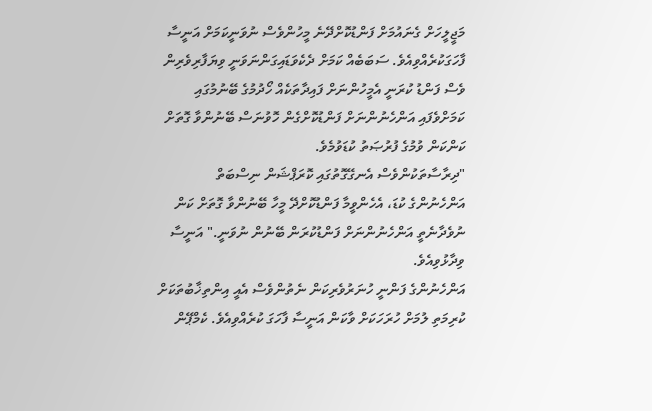މަޖީލީހަށް ގެނައުމަށް ފަންޑުކޮށްދޭނެ މީހުންވެސް ނުވަނީކަމަށް އަނީސާ ފާހަގަކުރެއްވިއެވެ. ސަބަބެއް ކަމަށް ދެކެވަޑައިގަންނަވަނީ ވިޔަފާރިވެރިން ވެސް ފަންޑު ކުރަނީ އެމީހުންނަށް ފައިދާތަކެއް ހޯދުމުގެ ބޭނުމުގައި ކަމަށްވެފައި އަންހެނުންނަށް ފަންޑުކޮށްގެން ހޮވުނަސް ބޭނުންވާ ގޮތަށް ކަންކަން ވުމުގެ ފުރުޞަތު ކުޑަވުމެވެ.
"ދިރާސާތަކުންވެސް އެނގޭގޮތުގައި ކޮރަޕްޝަން ނިސްބަތް އަންހެނުންގެ ކުޑަ، އެހެންވީމާ ފަންޑުކޮށްދޭ މީހާ ބޭނުންވާ ގޮތަށް ކަން ނުވެދާނެތީ އަންހެނުންނަށް ފަންޑުކުރަން ބޭނުން ނުވަނީ." އަނީސާ ވިދާޅުވިއެވެ.
އަންހެނުންގެ ފަންނީ ހުނަރުވެރިކަން ނެތުންވެސް އެއީ އިންތިޚާބުތަކަށް ކުރިމަތި ލުމަށް ހުރަހަކަށް ވާކަން އަނީސާ ފާހަގަ ކުރެއްވިއެވެ. ކެމްޕޭން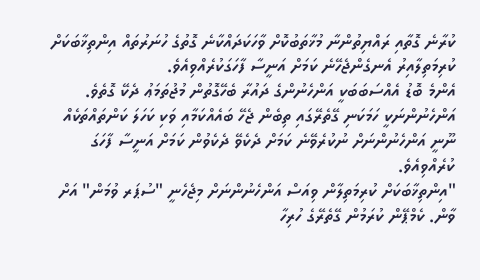ކުރާނެ ގޮތާއި ރައްޔިތުންނާ މުޚާތަބުކޮށް ވާހަކަދައްކާނެ ގޮތުގެ ހުނަރުތައް އިންތިޚާބަކަށް ކުރިމަތިލާއިރު އެނގެންޖެހޭނެ ކަމަށް އަނީސާ ފާހަގަކުރެއްވިއެވެ.
އެންމެ ބޮޑު އެއްސަބަބަކީ އަންހެނުންގެ ދައުރާ ބެހޭގޮތުން މުޖުތަމަޢު ދެކޭ ގޮތެވެ. އަންހެނުންނަކީ ހަމަކަނި ގޭތެރޭގައި ތިބެން ޖެހޭ ބައެއްކަމާއި ވަކި ކަހަލަ ކަންތައްތަކެއް ނޫނީ އަންހެނުންނަށް ނުކުރެވޭނެ ކަމަށް ދެކެވޭ ދެކެވުން ކަމަށް އަނީސާ ފާހަގަ ކުރެއްވިއެވެ.
"އިންތިޚާބަކަށް ކުރިމަތިލާން ވިއަސް އަންހެނުންނަށް މިޖެހެނީ "ސުޕަރ ވުމަން" އަށް ވާން. ކެމްޕޭން ކުރަމުން ގޭތެރޭގެ ހުރިހާ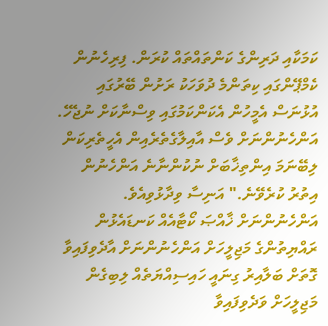ކަމަކާއި ދަރިންގެ ކަންތައްތައް ކުރަން. ފިރިހެނުން ކެމްޕޭންގައި ކިތަންމެ ދުވަހަކު ރަށުން ބޭރުގައި އުޅުނަސް އެމީހުން އެކަންކަމުގައި ވިސްނާކަށް ނުޖެހޭ. އަންހެނުންނަށް ވެސް އާއިލާގެތެރެއިން އެހީތެރިކަން ލިބޭނަމަ އިންތިޚާބަށް ނުކުންނާނެ އަންހެނުން އިތުރު ކުރެވޭނެ." އަނިސާ ވިދާޅުވިއެވެ.
އަންހެނުންނަށް ޚާއްޞަ ކޯޓާއެއް ކަނޑައެޅުން
ރައްޔިތުންގެ މަޖިލީހަށް އަންހެނުންނަށް އާދެވިފައިވާ ގޮތަށް ބަލާއިރު ގިނައީ ހައިސިއްޔަތެއް ލިބިގެން މަޖިލީހަށް ވަދެވިފައިވާ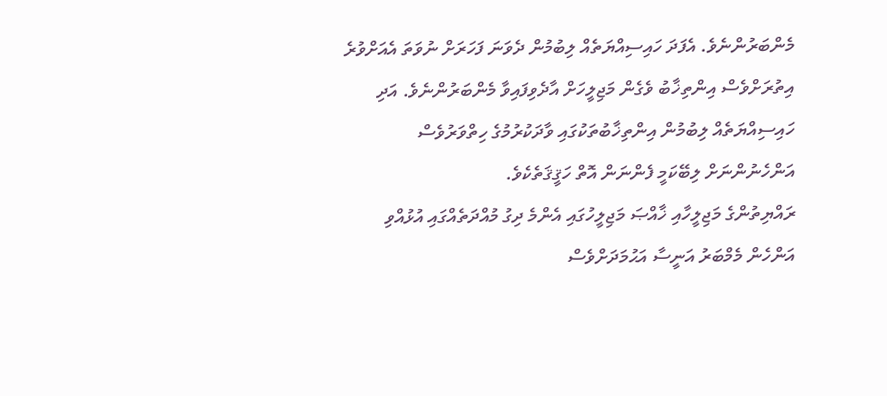މެންބަރުންނެވެ. އެފަދަ ހައިސިއްޔަތެއް ލިބުމުން ދެވަނަ ފަހަރަށް ނުވަތަ އެއަށްވުރެ އިތުރަށްވެސް އިންތިޚާބު ވެގެން މަޖިލީހަށް އާދެވިފައިވާ މެންބަރުންނެވެ. އަދި ހައިސިއްޔަތެއް ލިބުމުން އިންތިޚާބުތަކުގައި ވާދަކުރުމުގެ ހިތްވަރުވެސް އަންހެނުންނަށް ލިބޭކަމީ ފެންނަން އޮތް ހަޤީޤަތެކެވެ.
ރައްޔިތުންގެ މަޖިލީހާއި ޚާއްޞަ މަޖިލީހުގައި އެންމެ ދިގު މުއްދަތެއްގައި އުޅުއްވި އަންހެން މެމްބަރު އަނީސާ އަޙުމަދަށްވެސް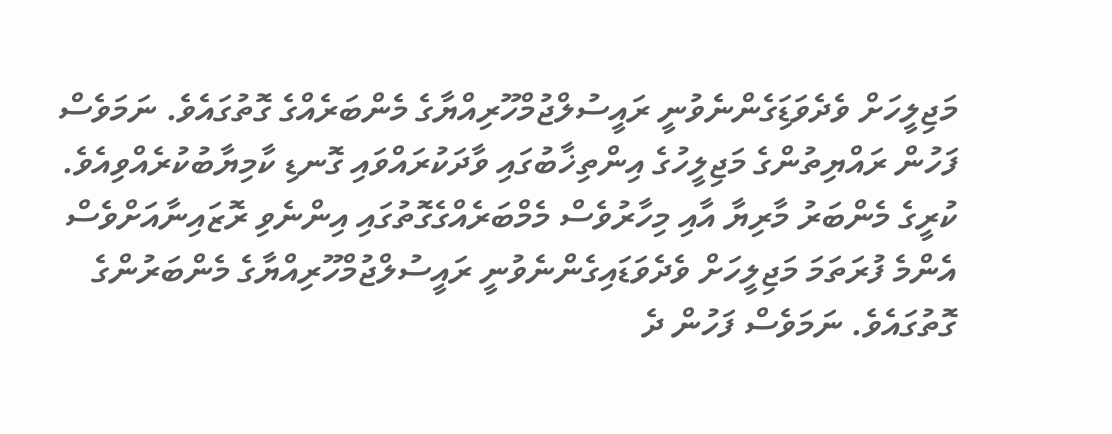މަޖިލީހަށް ވެދެވަޑަިގެންނެވުނީ ރައީސުލްޖުމްހޫރިއްޔާގެ މެންބަރެއްގެ ގޮތުގައެވެ. ނަމަވެސް ފަހުން ރައްޔިތުންގެ މަޖިލީހުގެ އިންތިޚާބުގައި ވާދަކުރައްވައި ގޮނޑި ކާމިޔާބުކުރެއްވިއެވެ. ކުރީގެ މެންބަރު މާރިޔާ އާއި މިހާރުވެސް މެމްބަރެއްގެގޮތުގައި އިންނެވި ރޮޒައިނާއަށްވެސް އެންމެ ފުރަތަމަ މަޖިލީހަށް ވެދެވަޑައިގެންނެވުނީ ރައީސުލްޖުމްހޫރިއްޔާގެ މެންބަރުންގެ ގޮތުގައެވެ. ނަމަވެސް ފަހުން ދެ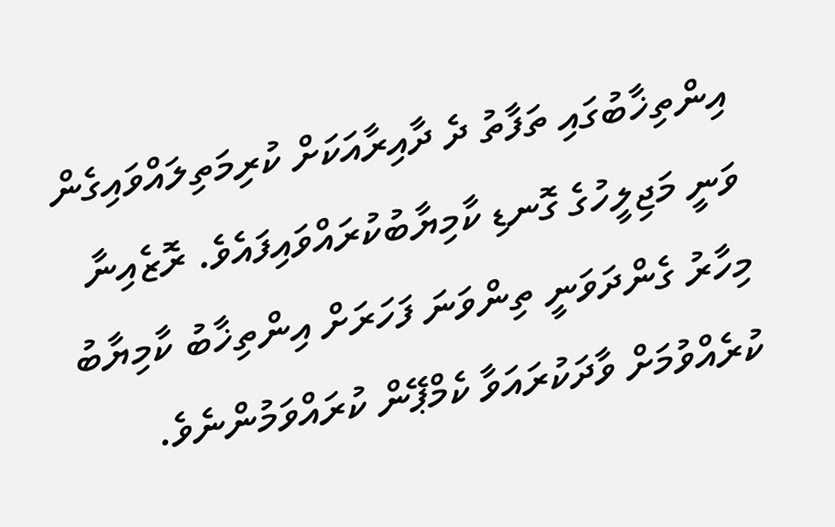އިންތިޚާބުގައި ތަފާތު ދެ ދާއިރާއަކަށް ކުރިމަތިލައްވައިގެން ވަނީ މަޖިލީހުގެ ގޮނޑި ކާމިޔާބުކުރައްވައިފައެވެ. ރޮޒެއިނާ މިހާރު ގެންދަވަނީ ތިންވަނަ ފަހަރަށް އިންތިޚާބު ކާމިޔާބު ކުރެއްވުމަށް ވާދަކުރައަވާ ކެމްޕޭން ކުރައްވަމުންނެވެ.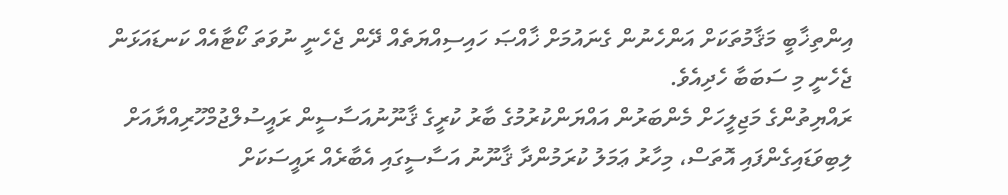އިންތިޚާބީ މަޤާމުތަކަށް އަންހެނުން ގެނައުމަށް ޚާއްޞަ ހައިސިއްޔަތެއް ދޭން ޖެހެނީ ނުވަތަ ކޯޓާއެއް ކަނޑައަޅަން ޖެހެނީ މި ސަބަބާ ހެދިއެވެ.
ރައްޔިތުންގެ މަޖިލީހަށް މެންބަރުން އައްޔަންކުރުމުގެ ބާރު ކުރީގެ ޤާނޫނުއަސާސީން ރައީސުލްޖުމްހޫރިއްޔާއަށް ލިބިވަޑައިގެންފައި އޮތަސް، މިހާރު ޢަމަލު ކުރަމުންދާ ޤާނޫނު އަސާސީގައި އެބާރެއް ރައީސަކަށް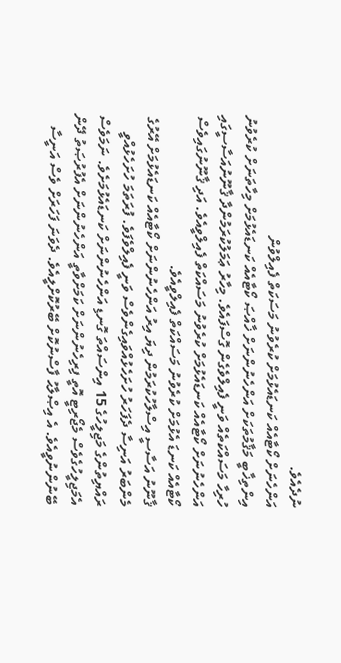ނުދެއެވެ.
އަންހެނަށް ކޯޓާއެއް ކަނޑައެޅުމަށް ކުރެވުނު މަސަކަތް ފެއިލްވުން
އިންތިޚާބީ މަޤާމުތަކަށް އަންހެނުންނަށް ޚާއްޞަ ކޯޓާއެއް ކަނޑައެޅުމަށް މިހާތަނަށް ކުރެވުނު ހުރިހާ މަސައްކަތެއް ވަނީ ފެއިލްވެގެން ގޮސްފައެވެ. މިހާރު ޢަމަލުކުރަމުންދާ ޤާނޫނުއަސާސީގައި އަންހެނުނަށް ކޯޓާއެއް ކަނޑައެޅުމަށް ކުރެވުނު މަސައްކަތް ފެއިލްވީއެވެ. އަދި ޤާނޫނުގައިވެސް ކޯޓާއެއް ކަނޑަ އެޅުމަށް ކުރެވުނު މަސައްކަތް ފެއިލްވީއެވެ.
ޤާނޫނު އަސާސީ އިސްލާހުކުރަމުން ދިޔަ އިރު އަންހެނުންނަށް ކޯޓާއެއް ކަނޑައެޅުމަށް އޭރުގެ މެންބަރު އަނިސާ ދެފަހަރު ހުށަހެޅުއްވައިގެންވެސް ވަނީ ފެއިލްވެފަވެ. ފުރަތަމަ ހުށަހެޅުއްވީ ރައްޔިތުންގެ މަޖިލީހުގެ 15 އިންސައްތަ ގޮނޑި އަންހެނުންނަށް ކަނޑައެޅުމަށެވެ. ނަމަވެސް އެމަޖިލީހުގެވެސް މެޖޯރިޓީ އޮތީ ފިރިހެނުންނަށް ކަމަށްވާތީ އަންހެނުންނަށް އެފުރުޞަތު ދޭން ބޭނުންނުވީއެވެ. އެ އިޞްލާޙު ފާސްނުކޮށް ބޭރުކޮށްލީއެވެ. ދެވަނަ ފަހަރަށް ވެސް އަނީސާ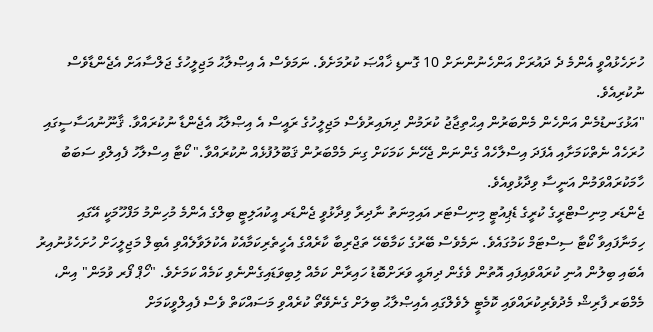ހުށަހެޅުއްވީ އެންމެ ދެ ދައުރަށް އަންހެނުންނަށް 10 ގޮނޑި ޚާއްޞަ ކުރުމަށެވެ. ނަމަވެސް އެ އިޞްލާޙު މަޖިލީހުގެ ޖަލްސާއަށް އެޖެންޑާވެސް ނުކުރިއެވެ.
"އަޅުގަނޑުމެން އަންހެން މެންބަރުން އިޙްތިޖާޖު ކުރަމުން ދިޔައިރުވެސް މަޖިލީހުގެ ރައީސް އެ އިޞްލާޙު އެޖެންޑާ ނުކުރައްވާ. ޤާނޫނުއަސާސީގައި ހުރަހެއް ނެތްކަމަށާއި އެފަދަ އިސްލާހެއް ގެންނަން ޖެހޭނެ ކަމަކަށް ގިނަ މެމްބަރުން ޤަބޫލުފުޅެއް ނުކުރައްވާ." ކޯޓާ އިސްލާހު ފެއިލްވި ސަބަބު ހާމަކުރައްވަމުން އަނީސާ ވިދާޅުވިއެވެ.
ޖެންޑަރ މިނިސްޓްރީގެ ކުރީގެ ޑެޕިއުޓީ މިނިސްޓަރ އައިމިނަތު ނާދިރާ ވިދާޅުވީ ޖެންޑަރ އީކުއަލިޓީ ބިލްގެ އެންމެ މުހިންމު މަފްހޫމަކީ އޭގައި ހިމަނާފައިވާ ކޯޓާ ސިސްޓަމް ކަމުގައެވެ. ނަމެވެސް ބޭރުގެ ކަމާބެހޭ ތަޖްރިބާ ކާރެއްގެ އެހީތެރިކަމާއެކު އެކުލަވާލެއްވި އެބިލް މަޖިލީހަށް ހުށަހެޅުނުއިރު އެބައި ބިލުން އުނި ކުރައްވައިފައި އޮތުން ވެގެން ދިޔައީ ވަރަށްބޮޑު ހައިރާން ކަމެއް ލިބިވަޑައިގެންނެވި ކަމެއް ކަމަށެވެ. "ހޯޕް ފޯރ ވުމަން" އިން، މެމްބަރ ފާރިޝް މެދުވެރިކުރައްވައި ކޮމެޓީ ލެވެލްގައި އެއިޞްލާޙު ބިލަށް ގެނެވޭތޯ ކުރެއްވި މަސައްކަތް ވެސް ފެއިލްވީކަމަށް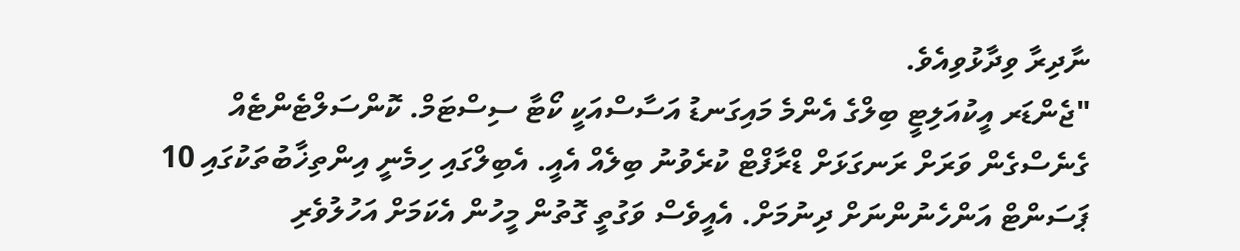ނާދިރާ ވިދާޅުވިއެވެ.
"ޖެންޑަރ އީކުއަލިޓީ ބިލްގެ އެންމެ މައިގަނޑު އަސާސްއަކީ ކޯޓާ ސިސްޓަމް. ކޮންސަލްޓެންޓެއް ގެނެސްގެން ވަރަށް ރަނގަޅަށް ޑްރާފްޓް ކުރެވުނު ބިލެއް އެއީ. އެބިލްގައި ހިމެނީ އިންތިޚާބުތަކުގައި 10 ޕަސަންޓް އަންހެނުންނަށް ދިނުމަށް. އެއީވެސް ވަގުތީ ގޮތުން މީހުން އެކަމަށް އަހުލުވެރި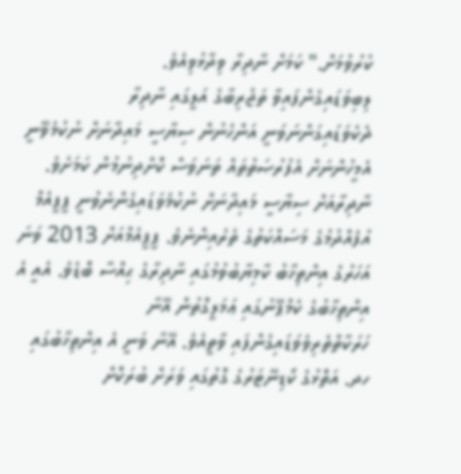ކުރުވުމަށް." ކަމަށް ނާދިރާ ވިދާޅުވިއެވެ.
ލިބިވަޑައިގެންފައިވާ ތަޖުރިބާގެ އަލީގައި ނާދިރާ ދެކެވަޑައިގަންނަވަނީ އަންހެނުން ސިޔާސީ މައިދާނަށް ނުކުމެވޭނީ އެމީހުންނަށް އެފުރުޞަތުތައް ތަނަވަސް ކޮށްދިނުމުން ކަމަށެވެ.
ނާދިރާއަށް ސިޔާސީ މައިދާނަށް ނުކުމެވަޑައިގެންނެވުނީ ޕީޕީއެމް އުފެއްދުމުގެ މަސައްކަތުގެ ތެރެއިންނެވެ. ޕީޕީއެމްއަށް 2013 ވަނަ އަހަރުގެ އިންތިޚާބު ކާމިޔާބުވުމުގައި ނާދިރާގެ ޙިއްސާ ބޮޑެވެ. އެއީ އެ އިންތިޚާބުގެ ކެމްޕޭނުގައި ޢަމަލީގޮތުން އޭނާ ހަރަކާތްތެރިވެވަޑައިގެންފައި ވާތީއެވެ. އޭނާ ވަނީ އެ އިންތިޚާބުގައި ހދ. އަތޮޅުގެ ކޯޑިނޭޓަރުގެ ގޮތުގައި ވަރަށް ބުރަކޮށް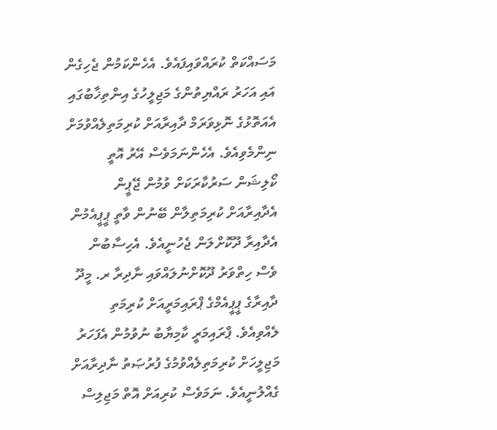މަސައްކަތް ކުރައްވައިފައެވެ. އެހެންކަމުން ޖެހިގެން އައި އަހަރު ރައްޔިތުންގެ މަޖިލީހުގެ އިންތިޚާބުގައި އެއަތޮޅުގެ ނޮޅިވަރަމް ދާއިރާއަށް ކުރިމަތިލެއްވުމަށް ނިންމެވިއެވެ. އެހެންނަމަވެސް އޭރު އޮތީ ކޯލިޝަން ސަރުކާރަކަށް ވުމުން ޖޭޕީން އެދާއިރާއަށް ކުރިމަތިލާން ބޭނުން ވާތީ ޕީޕީއެމުން އެދާއިރާ ދޫކޮށްލަން ޖެހުނީއެވެ. އެހިސާބުން ވެސް ހިތްވަރު ދޫކޮށްނުލައްވައި ނާދިރާ ރ. މީދޫ ދާއިރާގެ ޕީޕީއެމްގެ ޕްރައިމަރީއަށް ކުރިމަތި ލެއްވިއެވެ. ޕްރައިމަރީ ކާމިޔާބު ނުވުމުން އެފަހަރު މަޖިލީހަށް ކުރިމަތިލެއްވުމުގެ ފުރުޞަތު ނާދިރާއަށް ގެއްލުނީއެވެ. ނަމަވެސް ކުރިއަށް އޮތް މަޖިލިސް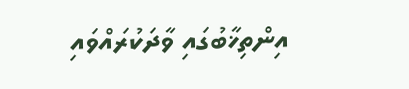އިންތިޚާބުގައި ވާދަކުރައްވައި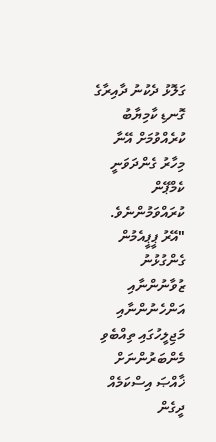ގަލޮޅު ދެކުނު ދާއިރާގެ ގޮނޑި ކާމިޔާބު ކުރެއްވުމަށް އޭނާ މިހާރު ގެންދަވަނީ ކެމްޕޭން ކުރައްވަމުންނެވެ.
"އޭރު ޕީޕީއެމުން ގެންގުޅުނު ޒުވާނުންނާއި އަންހެނުންނާއި މަޖިލީހުގައި ތިއްބެވި މެންބަރުންނަށް ޚާއްޞަ އިސްކަމެއް ދީގެން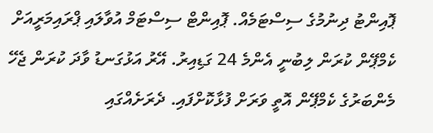ޕޮއިންޓު ދިނުމުގެ ސިސްޓަމެއް. ޕޮއިންޓް ސިސްޓަމް އުވާލައި ޕްރައިމަރީއަށް ކެމްޕޭން ކުރަން ލިބުނީ އެންމެ 24 ގަޑިއިރު. އޭރު އަޅުގަނޑު ވާދަ ކުރަން ޖެހޭ މެންބަރުގެ ކެމްޕޭން އޮތީ ވަރަށް ފުޅާކޮށްފައި. ދެރަށެއްގައި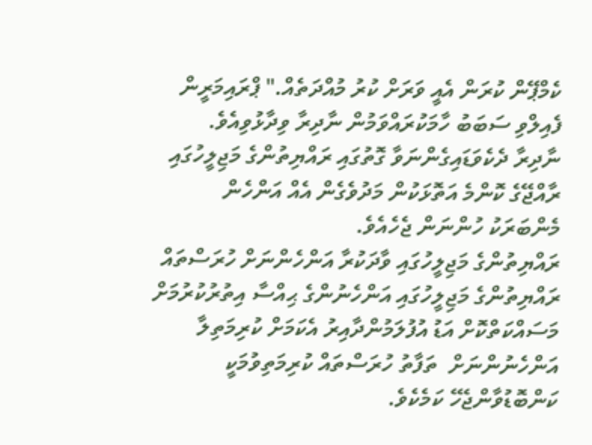ކެމްޕޭން ކުރަން އެއީ ވަރަށް ކުރު މުއްދަތެއް." ޕްރައިމަރީން ފެއިލްވި ސަބަބު ހާމަކުރައްވަމުން ނާދިރާ ވިދާޅުވިއެވެ.
ނާދިރާ ދެކެވަޑައިގެންނަވާ ގޮތުގައި ރައްޔިތުންގެ މަޖިލީހުގައި ރާއްޖޭގެ ކޮންމެ އަތޮޅަކުން މަދުވެގެން އެއް އަންހެން މެންބަރަކު ހުންނަން ޖެހެއެވެ.
ރައްޔިތުންގެ މަޖިލީހުގައި ވާދަކުރާ އަންހެންނަށް ހުރަސްތައް
ރައްޔިތުންގެ މަޖިލީހުގައި އަންހެނުންގެ ޙިއްސާ އިތުރުކުރުމަށް މަސައްކަތްކޮށް އަޑު އުފުލަމުންދާއިރު އެކަމަށް ކުރިމަތިލާ އަންހެނުންނަށް  ތަފާތު ހުރަސްތައް ކުރިމަތިވުމަކީ ކަންބޮޑުވާންޖެހޭ ކަމެކެވެ.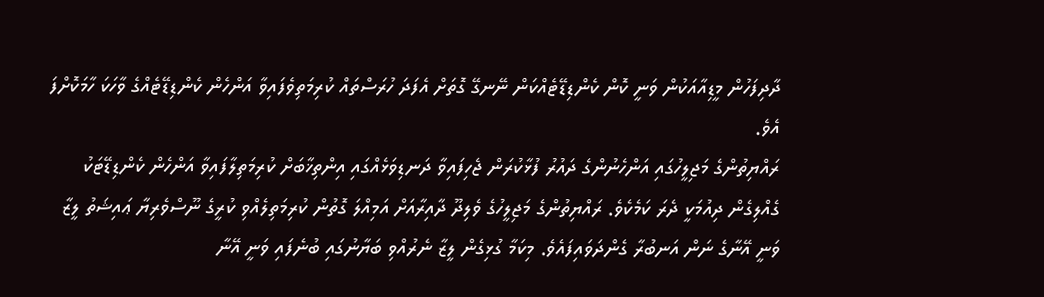ދާދިފަހުން މީޑިއާއަކުން ވަނީ ކޮން ކެންޑިޑޭޓެއްކަން ނޭނގޭ ގޮތަށް އެފަދަ ހުރަސްތައް ކުރިމަތިވެފައިވާ އަންހެން ކެންޑިޑޭޓެއްގެ ވާހަކަ ހާމަކޮށްފަ އެވެ.
ރައްޔިތުންގެ މަޖިލީހުގައި އަންހެނުންގެ ދައުރު ފުޅާކުރަން ޖެހިފައިވާ ދަނޑިވަޅެއްގައި އިންތިޚާބަށް ކުރިމަތިލާފައިވާ އަންހެން ކެންޑިޑޭޓަކު ގެއްލިގެން ދިއުމަކީ ދެރަ ކަމެކެވެ. ރައްޔިތުންގެ މަޖިލީހުގެ ވެލިދޫ ދާއިރާއަށް އަމިއްލަ ގޮތުން ކުރިމަތިލެއްވި ކުރީގެ ނޫސްވެރިޔާ ޢައިޝަތު ލީޒާ ވަނީ އޭނާގެ ނަން އަނބުރާ ގެންދަވައިފައެވެ. މިކަމާ ގުޅިގެން ލީޒާ ނެރުއްވި ބަޔާނުގައި ބުނެފައި ވަނީ އޭނާ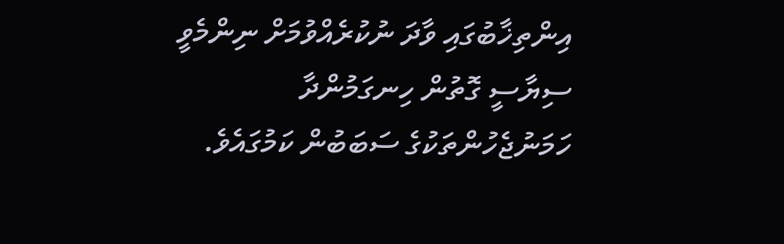އިންތިޚާބުގައި ވާދަ ނުކުރެއްވުމަށް ނިންމެވީ ސިޔާސީ ގޮތުން ހިނގަމުންދާ ހަމަނުޖެހުންތަކުގެ ސަބަބުން ކަމުގައެވެ.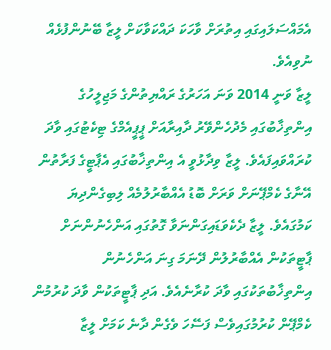އެމައްސަލައިގައި އިތުރަށް ވާހަކަ ދައްކަވާކަށް ލީޒާ ބޭނުންފުޅެއް ނުވިއެވެ.
ލީޒާ ވަނީ 2014 ވަނަ އަހަރުގެ ރައްޔިތުންގެ މަޖިލީހުގެ އިންތިޚާބުގައި މެދުހެންވޭރު ދާއިރާއަށް ޕީޕީއެމްގެ ޓިކެޓުގައި ވާދަ ކުރައްވައިފައެވެ. ލީޒާ ވިދާޅުވީ އެ އިންތިޚާބުގައި އެޕާޓީގެ ފަރާތުން އޭނާގެ ކެމްޕޭނަށް ވަރަށް ބޮޑު އެއްބާރުލުމެއް ލިބިގެންދިޔަ ކަމުގައެވެ. ލީޒާ ދެކެވަޑައިގަންނަވާ ގޮތުގައި އަންހެނުންނަށް ޕާޓީތަކުން އެއްބާރުލުން ދޭނަމަ ގިނަ އަންހެނުން އިންތިޚާބުތަކުގައި ވާދަ ކުރާނެއެވެ. އަދި ޕާޓީތަކުން ވާދަ ކުރުމުން ކެމްޕޭން ކުރުމުގައިވެސް ފަސޭހަ ވެގެން ދާނެ ކަމަށް ލީޒާ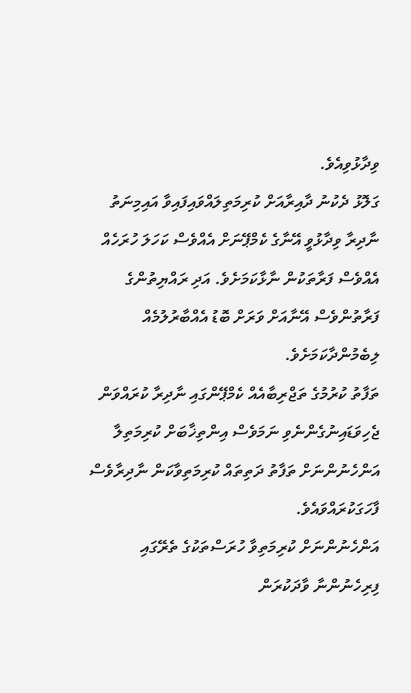ވިދާޅުވިއެވެ.
ގަލޮޅު ދެކުނު ދާއިރާއަށް ކުރިމަތިލައްވައިފައިވާ އައިމިނަތު ނާދިރާ ވިދާޅުވީ އޭނާގެ ކެމްޕޭނަށް އެއްވެސް ކަހަލަ ހުރަހެއް އެއްވެސް ފަރާތަކުން ނާޅާކަމަށެވެ. އަދި ރައްޔިތުންގެ ފަރާތުންވެސް އޭނާއަށް ވަރަށް ބޮޑު އެއްބާރުލުމެއް ލިބެމުންދާކަމަށެވެ.
ތަފާތު ކުރުމުގެ ތަޖްރިބާއެއް ކެމްޕޭންގައި ނާދިރާ ކުރައްވަން ޖެހިވަޑައިނުގެންނެވި ނަމަވެސް އިންތިޚާބަށް ކުރިމަތިލާ އަންހެނުންނަށް ތަފާތު ދަތިތައް ކުރިމަތިވާކަން ނާދިރާވެސް ފާހަގަކުރައްވައެވެ.
އަންހެނުންނަށް ކުރިމަތިވާ ހުރަސްތަކުގެ ތެރޭގައި ފިރިހެނުންނާ ވާދަކުރަން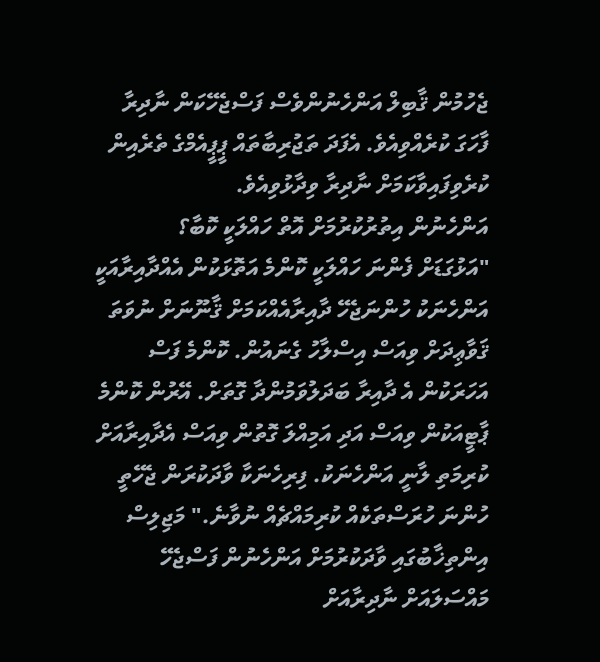ޖެހުމުން ޤާބިލް އަންހެނުންވެސް ފަސްޖެހޭކަން ނާދިރާ ފާހަގަ ކުރެއްވިއެވެ. އެފަދަ ތަޖުރިބާތައް ޕީޕީއެމްގެ ތެރެއިން ކުރެވިފައިވާކަމަށް ނާދިރާ ވިދާޅުވިއެވެ.
އަންހެނުން އިތުރުކުރުމަށް އޮތް ހައްލަކީ ކޮބާ؟
"އަޅުގަޑަށް ފެންނަ ހައްލަކީ ކޮންމެ އަތޮޅަކުން އެއްދާއިރާއަކީ އަންހެނަކު ހުންނަޖެހޭ ދާއިރާއެއްކަމަށް ޤާނޫނަށް ނުވަތަ ޤަވާޢިދަށް ވިއަސް އިސްލާހު ގެނައުން. ކޮންމެ ފަސް އަހަރަކުން އެ ދާއިރާ ބަދަލުވަމުންދާ ގޮތަށް. އޭރުން ކޮންމެ ޕާޓީއަކުން ވިއަސް އަދި އަމިއްލަ ގޮތުން ވިއަސް އެދާއިރާއަށް ކުރިމަތި ލާނީ އަންހެނަކު. ފިރިހެނަކާ ވާދަކުރަން ޖެހޭތީ ހުންނަ ހުރަސްތަކެއް ކުރިމައްޗެއް ނުވާނެ." މަޖިލިސް އިންތިޚާބުގައި ވާދަކުރުމަށް އަންހެނުން ފަސްޖެހޭ މައްސަލައަށް ނާދިރާއަށް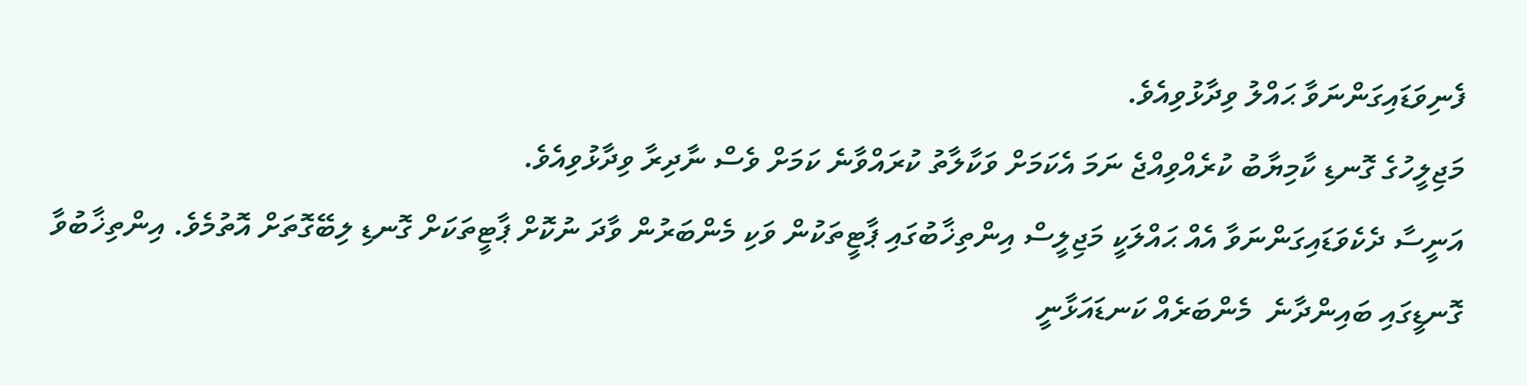ފެނިވަޑައިގަންނަވާ ޙައްލު ވިދާޅުވިއެވެ.
މަޖިލީހުގެ ގޮނޑި ކާމިޔާބު ކުރެއްވިއްޖެ ނަމަ އެކަމަށް ވަކާލާތު ކުރައްވާނެ ކަމަށް ވެސް ނާދިރާ ވިދާޅުވިއެވެ.
އަނީސާ ދެކެވަޑައިގަންނަވާ އެއް ޙައްލަކީ މަޖިލީސް އިންތިޚާބުގައި ޕާޓީތަކުން ވަކި މެންބަރުން ވާދަ ނުކޮށް ޕާޓީތަކަށް ގޮނޑި ލިބޭގޮތަށް އޮތުމެވެ. އިންތިޚާބުވާ ގޮނޑީގައި ބައިންދާނެ  މެންބަރެއް ކަނޑައަޅާނީ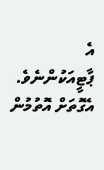އެ ޕާޓީއަކުންނެވެ. އެގޮތަށް އޮތުމުން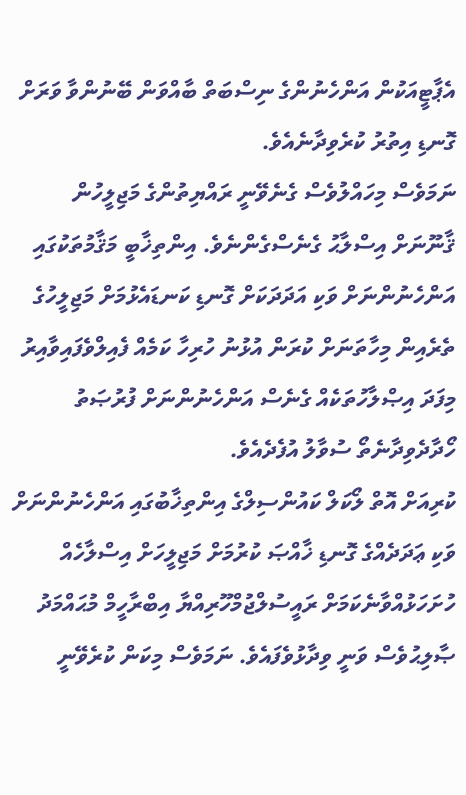އެޕާޓީއަކުން އަންހެނުންގެ ނިސްބަތް ބާއްވަން ބޭނުންވާ ވަރަށް ގޮނޑި އިތުރު ކުރެވިދާނެއެވެ.
ނަމަވެސް މިހައްލުވެސް ގެނެވޭނީ ރައްޔިތުންގެ މަޖިލީހުން ޤާނޫނަށް އިސްލާޙު ގެނެސްގެންނެވެ. އިންތިޚާބީ މަޤާމުތަކުގައި އަންހެނުންނަށް ވަކި އަދަދަކަށް ގޮނޑި ކަނޑައެޅުމަށް މަޖިލީހުގެ ތެރެއިން މިހާތަނަށް ކުރަން އުޅުނު ހުރިހާ ކަމެއް ފެއިލްވެފައިވާއިރު މިފަދަ އިޞްލާހުތަކެއް ގެނެސް އަންހެނުންނަށް ފުރުޞަތު ހޯދާދެވިދާނެތޯ ސުވާލު އުފެދެއެވެ.
ކުރިއަށް އޮތް ލޯކަލް ކައުންސިލްގެ އިންތިޚާބުގައި އަންހެނުންނަށް ވަކި ޢަދަދެއްގެ ގޮނޑި ޚާއްޞަ ކުރުމަށް މަޖިލީހަށް އިސްލާހެއް ހުށަހަޅުއްވާނެކަމަށް ރައީސުލްޖުމްހޫރިއްޔާ އިބްރާހީމް މުޙައްމަދު ޞާލިޙުވެސް ވަނީ ވިދާޅުވެފައެވެ. ނަމަވެސް މިކަން ކުރެވޭނީ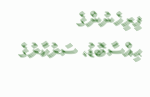ފިރިހެނުންގެ ޙިއްސާބޮޑު، ސަރުކާރުގެ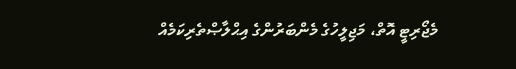މެޖޯރިޓީ އޮތް، މަޖިލީހުގެ މެންބަރުންގެ އިޙްލާޞްތެރިކަމެއް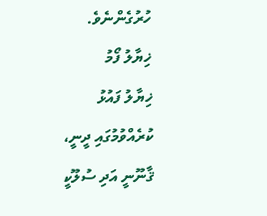ހުރުގެންނެވެ.
ޚިޔާލު ފޯމު
ޚިޔާލު ފައުޅު ކުރެއްވުމުގައި ދީނީ، ޤާނޫނީ އަދި ސުލޫކީ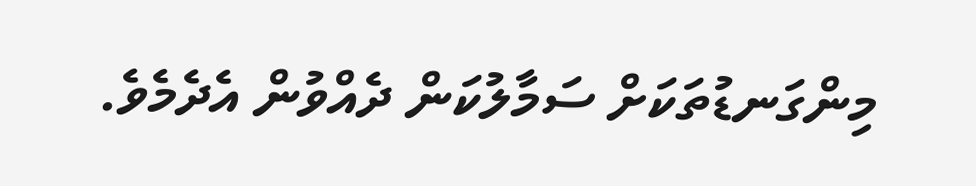މިންގަނޑުތަކަށް ސަމާލުކަން ދެއްވުން އެދެމެވެ.